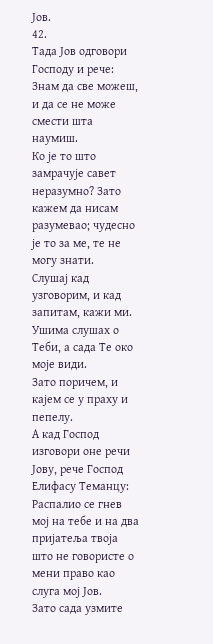Јов.
42.
Тада Јов одговори Господу и рече:
Знам да све можеш, и да се не може смести шта наумиш.
Ко је то што замрачује савет неразумно? Зато кажем да нисам разумевао; чудесно је то за ме, те не могу знати.
Слушај кад узговорим, и кад запитам, кажи ми.
Ушима слушах о Теби, а сада Те око моје види.
Зато поричем, и кајем се у праху и пепелу.
А кад Господ изговори оне речи Јову, рече Господ Елифасу Теманцу: Распалио се гнев мој на тебе и на два пријатеља твоја што не говористе о мени право као слуга мој Јов.
Зато сада узмите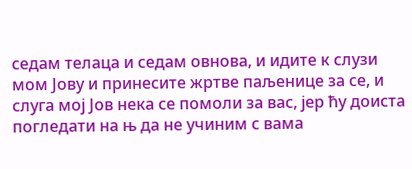седам телаца и седам овнова, и идите к слузи мом Јову и принесите жртве паљенице за се, и слуга мој Јов нека се помоли за вас, јер ћу доиста погледати на њ да не учиним с вама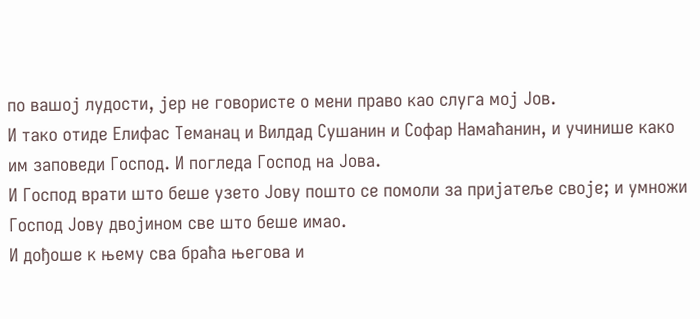по вашој лудости, јер не говористе о мени право као слуга мој Јов.
И тако отиде Елифас Теманац и Вилдад Сушанин и Софар Намаћанин, и учинише како им заповеди Господ. И погледа Господ на Јова.
И Господ врати што беше узето Јову пошто се помоли за пријатеље своје; и умножи Господ Јову двојином све што беше имао.
И дођоше к њему сва браћа његова и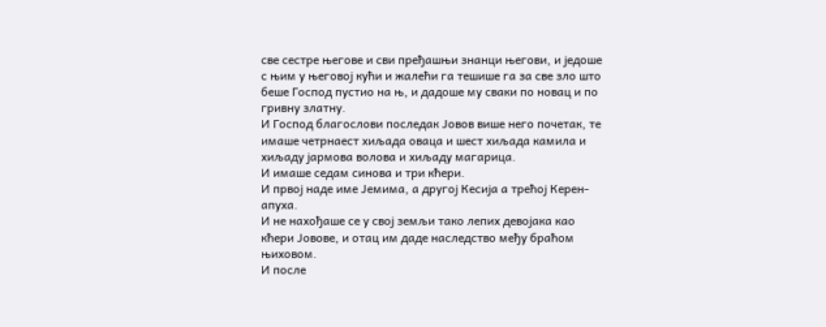све сестре његове и сви пређашњи знанци његови, и једоше с њим у његовој кући и жалећи га тешише га за све зло што беше Господ пустио на њ, и дадоше му сваки по новац и по гривну златну.
И Господ благослови последак Јовов више него почетак, те имаше четрнаест хиљада оваца и шест хиљада камила и хиљаду јармова волова и хиљаду магарица.
И имаше седам синова и три кћери.
И првој наде име Јемима, а другој Кесија а трећој Керен-апуха.
И не нахођаше се у свој земљи тако лепих девојака као кћери Јовове, и отац им даде наследство међу браћом њиховом.
И после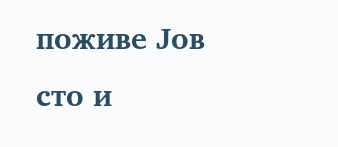поживе Јов сто и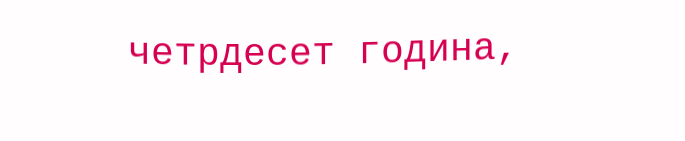четрдесет година,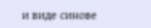и виде синове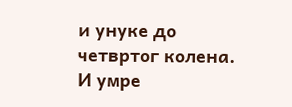и унуке до четвртог колена.
И умре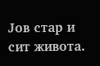Јов стар и сит живота.